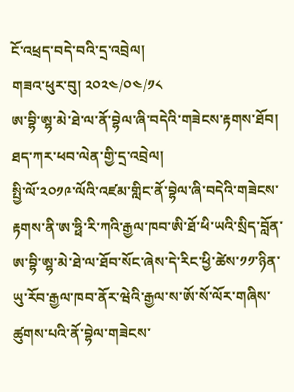ངོ་འཕྲད་བདེ་བའི་དྲ་འབྲེལ།
གཟའ་ཕུར་བུ། ༢༠༢༤/༠༤/༡༨
ཨ་བྷི་ཨྷ་མེ་ཐེ་ལ་ནོ་བྷེལ་ཞི་བདེའི་གཟེངས་རྟགས་ཐོབ།
ཐད་ཀར་ཕབ་ལེན་གྱི་དྲ་འབྲེལ།
སྤྱི་ལོ་༢༠༡༩་ལོའི་འཛམ་གླིང་ནོ་བྷེལ་ཞི་བདེའི་གཟེངས་རྟགས་ནི་ཨ་ཧྥི་རི་ཀའི་རྒྱལ་ཁབ་ཨི་ཐོ་ཕི་ཡའི་སྲིད་བློན་ཨ་བྷི་ཨྷ་མེ་ཐེ་ལ་ཐོབ་སོང་ཞེས་དེ་རིང་ཕྱི་ཚེས་༡༡་ཉིན་ཡུ་རོབ་རྒྱལ་ཁབ་ནོར་ཝེའི་རྒྱལ་ས་ཨོ་སོ་ལོར་གཞིས་ཚུགས་པའི་ནོ་བྷེལ་གཟེངས་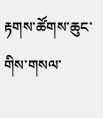རྟགས་ཚོགས་ཆུང་གིས་གསལ་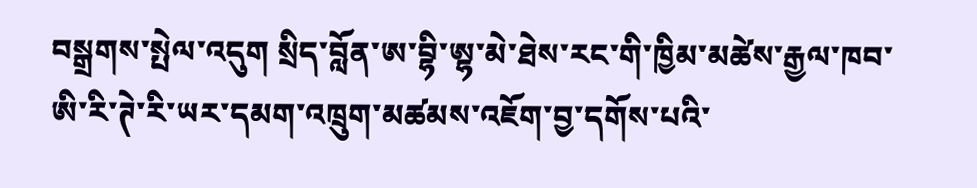བསྒྲགས་སྤེལ་འདུག སྲིད་བློན་ཨ་བྷི་ཨྷ་མེ་ཐེས་རང་གི་ཁྱིམ་མཚེས་རྒྱལ་ཁབ་ཨི་རི་ཊེ་རི་ཡར་དམག་འཁྲུག་མཚམས་འཇོག་བྱ་དགོས་པའི་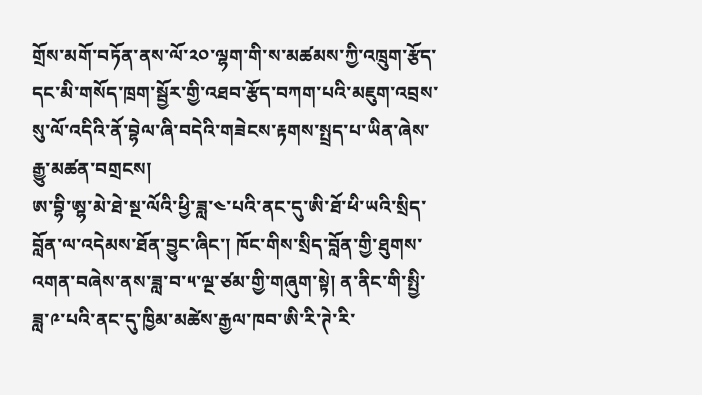གྲོས་མགོ་བཏོན་ནས་ལོ་༢༠་ལྷག་གི་ས་མཚམས་ཀྱི་འཁྲུག་རྩོད་དང་མི་གསོད་ཁྲག་སྦྱོར་གྱི་འཐབ་རྩོད་བཀག་པའི་མཇུག་འབྲས་སུ་ལོ་འདིའི་ནོ་བྷེལ་ཞི་བདེའི་གཟེངས་རྟགས་སྤྲད་པ་ཡིན་ཞེས་རྒྱུ་མཚན་བགྲངས།
ཨ་བྷི་ཨྷ་མེ་ཐེ་སྔ་ལོའི་ཕྱི་ཟླ་༤་པའི་ནང་དུ་ཨི་ཐོ་ཕི་ཡའི་སྲིད་བློན་ལ་འདེམས་ཐོན་བྱུང་ཞིང་། ཁོང་གིས་སྲིད་བློན་གྱི་ཐུགས་འགན་བཞེས་ནས་ཟླ་བ་༥་ལྔ་ཙམ་གྱི་གཞུག་སྟེ། ན་ནིང་གི་སྤྱི་ཟླ་༩་པའི་ནང་དུ་ཁྱིམ་མཚེས་རྒྱལ་ཁབ་ཨི་རི་ཊེ་རི་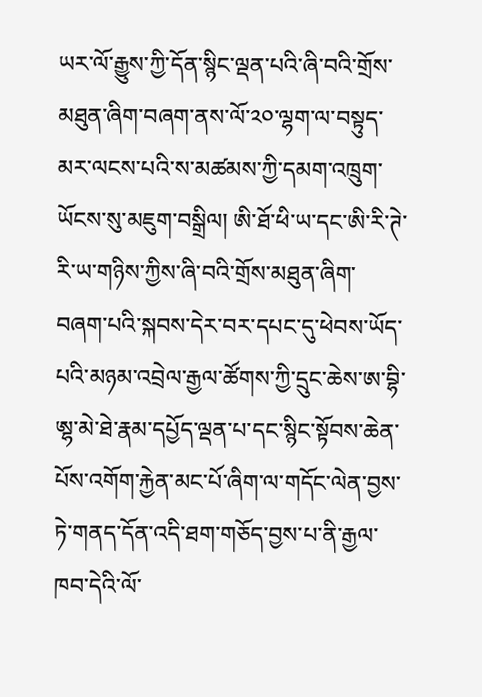ཡར་ལོ་རྒྱུས་ཀྱི་དོན་སྙིང་ལྡན་པའི་ཞི་བའི་གྲོས་མཐུན་ཞིག་བཞག་ནས་ལོ་༢༠་ལྷག་ལ་བསྟུད་མར་ལངས་པའི་ས་མཚམས་ཀྱི་དམག་འཁྲུག་ཡོངས་སུ་མཇུག་བསྒྲིལ། ཨི་ཐོ་ཕི་ཡ་དང་ཨི་རི་ཊེ་རི་ཡ་གཉིས་ཀྱིས་ཞི་བའི་གྲོས་མཐུན་ཞིག་བཞག་པའི་སྐབས་དེར་བར་དཔང་དུ་ཕེབས་ཡོད་པའི་མཉམ་འབྲེལ་རྒྱལ་ཚོགས་ཀྱི་དྲུང་ཆེས་ཨ་བྷི་ཨྷ་མེ་ཐེ་རྣམ་དཔྱོད་ལྡན་པ་དང་སྙིང་སྟོབས་ཆེན་པོས་འགོག་རྐྱེན་མང་པོ་ཞིག་ལ་གདོང་ལེན་བྱས་ཏེ་གནད་དོན་འདི་ཐག་གཅོད་བྱས་པ་ནི་རྒྱལ་ཁབ་དེའི་ལོ་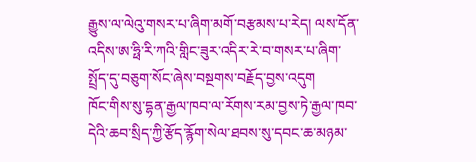རྒྱུས་ལ་ལེའུ་གསར་པ་ཞིག་མགོ་བརྩམས་པ་རེད། ལས་དོན་འདིས་ཨ་ཧྥི་རི་ཀའི་གླིང་ཟུར་འདིར་རེ་བ་གསར་པ་ཞིག་སྤྲོད་དུ་བཅུག་སོང་ཞེས་བསྔགས་བརྗོད་བྱས་འདུག
ཁོང་གིས་སུ་དྷན་རྒྱལ་ཁབ་ལ་རོགས་རམ་བྱས་ཏེ་རྒྱལ་ཁབ་དེའི་ཆབ་སྲིད་ཀྱི་རྩོད་རྙོག་སེལ་ཐབས་སུ་དབང་ཆ་མཉམ་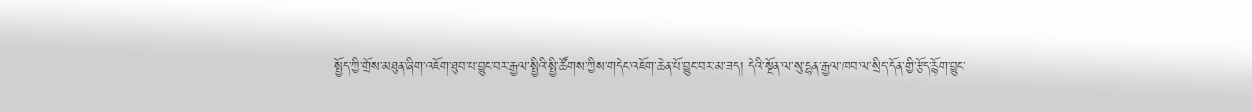སྤྱོད་ཀྱི་གྲོས་མཐུན་ཞིག་འཇོག་ཐུབ་པ་བྱུང་བར་རྒྱལ་སྤྱིའི་སྤྱི་ཚོགས་ཀྱིས་གདེང་འཇོག་ཆེན་པོ་བྱུང་བར་མ་ཟད། དེའི་སྔོན་ལ་སུ་དྷན་རྒྱལ་ཁབ་ལ་སྲིད་དོན་གྱི་རྩོད་རྙོག་བྱུང་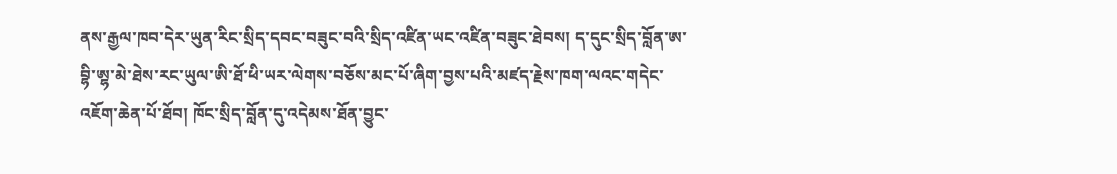ནས་རྒྱལ་ཁབ་དེར་ཡུན་རིང་སྲིད་དབང་བཟུང་བའི་སྲིད་འཛིན་ཡང་འཛིན་བཟུང་ཐེབས། ད་དུང་སྲིད་བློན་ཨ་བྷི་ཨྷ་མེ་ཐེས་རང་ཡུལ་ཨི་ཐོ་ཕི་ཡར་ལེགས་བཅོས་མང་པོ་ཞིག་བྱས་པའི་མཛད་རྗེས་ཁག་ལའང་གདེང་འཇོག་ཆེན་པོ་ཐོབ། ཁོང་སྲིད་བློན་དུ་འདེམས་ཐོན་བྱུང་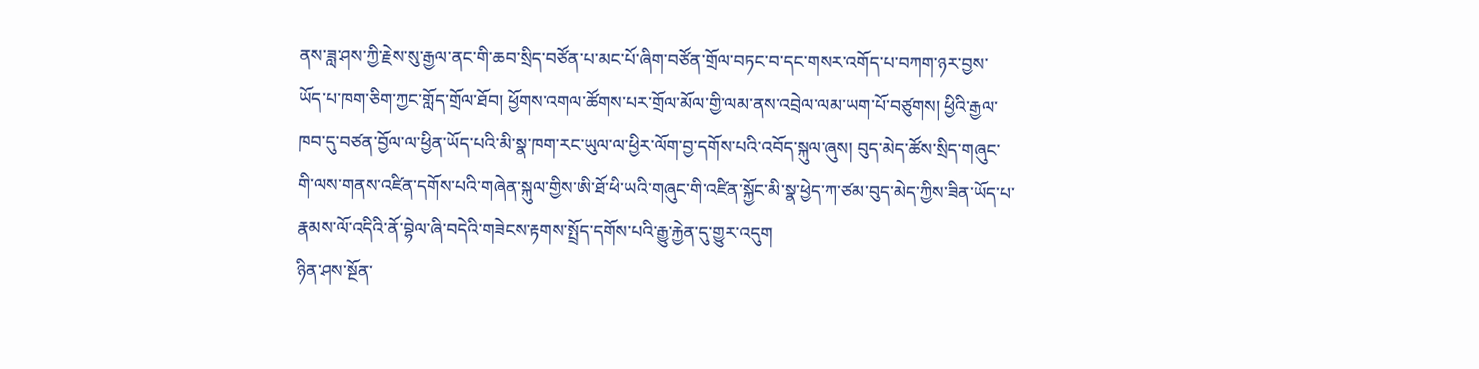ནས་ཟླ་ཤས་ཀྱི་རྗེས་སུ་རྒྱལ་ནང་གི་ཆབ་སྲིད་བཙོན་པ་མང་པོ་ཞིག་བཙོན་གྲོལ་བཏང་བ་དང་གསར་འགོད་པ་བཀག་ཉར་བྱས་ཡོད་པ་ཁག་ཅིག་ཀྱང་གློད་གྲོལ་ཐོབ། ཕྱོགས་འགལ་ཚོགས་པར་གྲོལ་མོལ་གྱི་ལམ་ནས་འབྲེལ་ལམ་ཡག་པོ་བཙུགས། ཕྱིའི་རྒྱལ་ཁབ་དུ་བཙན་བྱོལ་ལ་ཕྱིན་ཡོད་པའི་མི་སྣ་ཁག་རང་ཡུལ་ལ་ཕྱིར་ལོག་བྱ་དགོས་པའི་འབོད་སྐུལ་ཞུས། བུད་མེད་ཚོས་སྲིད་གཞུང་གི་ལས་གནས་འཛིན་དགོས་པའི་གཞེན་སྐུལ་གྱིས་ཨི་ཐོ་ཕི་ཡའི་གཞུང་གི་འཛིན་སྐྱོང་མི་སྣ་ཕྱེད་ཀ་ཙམ་བུད་མེད་ཀྱིས་ཟིན་ཡོད་པ་རྣམས་ལོ་འདིའི་ནོ་བྷེལ་ཞི་བདེའི་གཟེངས་རྟགས་སྤྲོད་དགོས་པའི་རྒྱུ་རྐྱེན་དུ་གྱུར་འདུག
ཉིན་ཤས་སྔོན་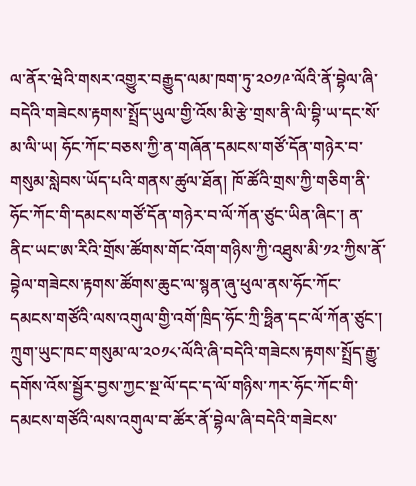ལ་ནོར་ཝེའི་གསར་འགྱུར་བརྒྱུད་ལམ་ཁག་ཏུ་༢༠༡༩་ལོའི་ནོ་བྷེལ་ཞི་བདེའི་གཟེངས་རྟགས་སྤྲོད་ཡུལ་གྱི་འོས་མི་རྩེ་གྲས་ནི་ལི་བྷི་ཡ་དང་སོ་མ་ལི་ཡ། ཧོང་ཀོང་བཅས་ཀྱི་ན་གཞོན་དམངས་གཙོ་དོན་གཉེར་བ་གསུམ་སླེབས་ཡོད་པའི་གནས་ཚུལ་ཐོན། ཁོ་ཚོའི་གྲས་ཀྱི་གཅིག་ནི་ཧོང་ཀོང་གི་དམངས་གཙོ་དོན་གཉེར་བ་ལོ་ཀོན་ཙུང་ཡིན་ཞིང་། ན་ནིང་ཡང་ཨ་རིའི་གྲོས་ཚོགས་གོང་འོག་གཉིས་ཀྱི་འཐུས་མི་༡༢་ཀྱིས་ནོ་བྷེལ་གཟེངས་རྟགས་ཚོགས་ཆུང་ལ་སྙན་ཞུ་ཕུལ་ནས་ཧོང་ཀོང་དམངས་གཙོའི་ལས་འགུལ་གྱི་འགོ་ཁྲིད་ཧོང་ཀྲི་ཧྥིན་དང་ལོ་ཀོན་ཙུང་། ཀྲུག་ཡུང་ཁང་གསུམ་ལ་༢༠༡༨་ལོའི་ཞི་བདེའི་གཟེངས་རྟགས་སྤྲོད་རྒྱུ་དགོས་འོས་སྦྱོར་བྱས་ཀྱང་སྔ་ལོ་དང་ད་ལོ་གཉིས་ཀར་ཧོང་ཀོང་གི་དམངས་གཙོའི་ལས་འགུལ་བ་ཚོར་ནོ་བྷེལ་ཞི་བདེའི་གཟེངས་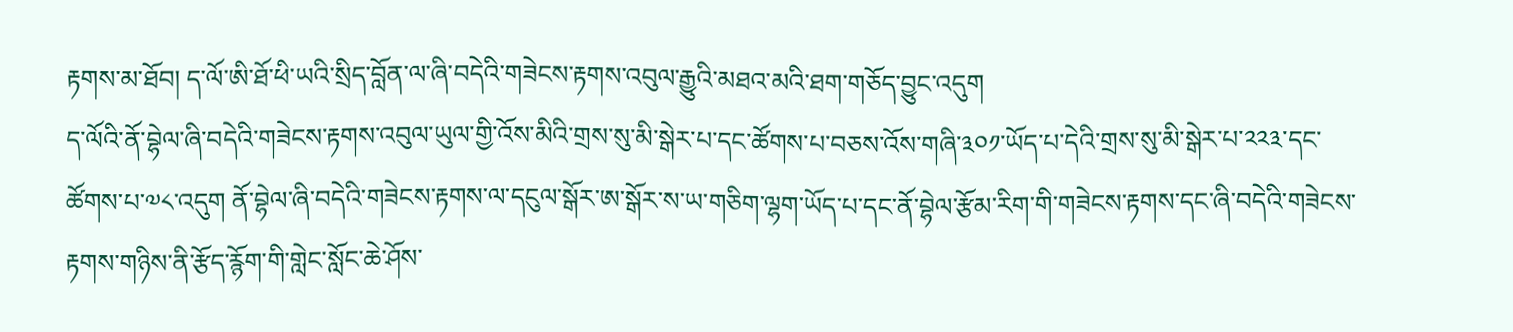རྟགས་མ་ཐོབ། ད་ལོ་ཨི་ཐོ་ཕི་ཡའི་སྲིད་བློན་ལ་ཞི་བདེའི་གཟེངས་རྟགས་འབུལ་རྒྱུའི་མཐའ་མའི་ཐག་གཅོད་བྱུང་འདུག
ད་ལོའི་ནོ་བྷེལ་ཞི་བདེའི་གཟེངས་རྟགས་འབུལ་ཡུལ་གྱི་འོས་མིའི་གྲས་སུ་མི་སྒེར་པ་དང་ཚོགས་པ་བཅས་འོས་གཞི་༣༠༡་ཡོད་པ་དེའི་གྲས་སུ་མི་སྒེར་པ་༢༢༣་དང་ཚོགས་པ་༧༨་འདུག ནོ་བྷེལ་ཞི་བདེའི་གཟེངས་རྟགས་ལ་དངུལ་སྒོར་ཨ་སྒོར་ས་ཡ་གཅིག་ལྷག་ཡོད་པ་དང་ནོ་བྷེལ་རྩོམ་རིག་གི་གཟེངས་རྟགས་དང་ཞི་བདེའི་གཟེངས་རྟགས་གཉིས་ནི་རྩོད་རྙོག་གི་གླེང་སློང་ཆེ་ཤོས་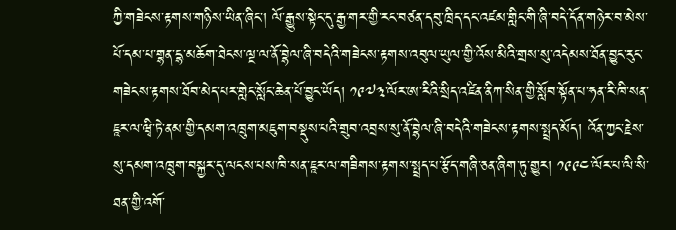ཀྱི་གཟེངས་རྟགས་གཉིས་ཡིན་ཞིང་། ལོ་རྒྱུས་སྟེང་དུ་རྒྱ་གར་གྱི་རང་བཙན་དབུ་ཁྲིད་དང་འཛམ་གླིང་གི་ཞི་བདེ་དོན་གཉེར་བ་མེས་པོ་དམ་པ་གྷན་དྷ་མཆོག་ཐེངས་ལྔ་ལ་ནོ་བྷེལ་ཞི་བདེའི་གཟེངས་རྟགས་འབུལ་ཡུལ་གྱི་འོས་མིའི་གྲས་སུ་འདེམས་ཐོན་བྱུང་རུང་གཟེངས་རྟགས་ཐོབ་མེད་པར་གླེང་སློང་ཆེན་པོ་བྱུང་ཡོད། ༡༩༧༣་ལོར་ཨ་རིའི་སྲིད་འཛིན་ནིཀ་སིན་གྱི་སློབ་སྟོན་པ་ཧན་རི་ཁི་སན་ཇཱར་ལ་ཝྭི་ཏེ་ནམ་གྱི་དམག་འཁྲུག་མཇུག་བསྡུས་པའི་གྲུབ་འབྲས་སུ་ནོ་བྷེལ་ཞི་བདེའི་གཟེངས་རྟགས་སྤྲད་མོད། འོན་ཀྱང་རྗེས་སུ་དམག་འཁྲུག་བསྐྱར་དུ་ལངས་པས་ཁི་སན་ཇཱར་ལ་གཟིགས་རྟགས་སྤྲད་པ་རྩོད་གཞི་ཅན་ཞིག་ཏུ་གྱུར། ༡༩༩༤་ལོར་པ་ལི་སི་ཐན་གྱི་འགོ་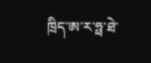ཁྲིད་ཨ་ར་ཧྥ་ཐེ་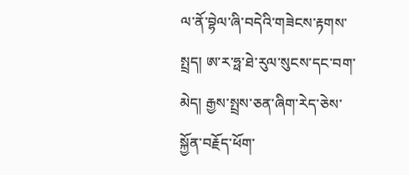ལ་ནོ་བྷེལ་ཞི་བདེའི་གཟེངས་རྟགས་སྤྲད། ཨ་ར་ཧྥ་ཐེ་རུལ་སུངས་དང་བག་མེད། རྒྱས་སྤྲས་ཅན་ཞིག་རེད་ཅེས་སྐྱོན་བརྗོད་ཕོག་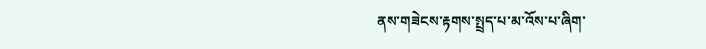ནས་གཟེངས་རྟགས་སྤྲད་པ་མ་འོས་པ་ཞིག་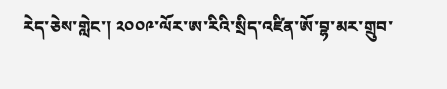རེད་ཅེས་གླེང་། ༢༠༠༩་ལོར་ཨ་རིའི་སྲིད་འཛིན་ཨོ་བྷ་མར་གྲུབ་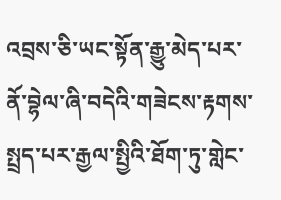འབྲས་ཅི་ཡང་སྟོན་རྒྱུ་མེད་པར་ནོ་བྷེལ་ཞི་བདེའི་གཟེངས་རྟགས་སྤྲད་པར་རྒྱལ་སྤྱིའི་ཐོག་ཏུ་གླེང་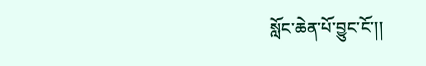སློང་ཆེན་པོ་བྱུང་ངོ་།།